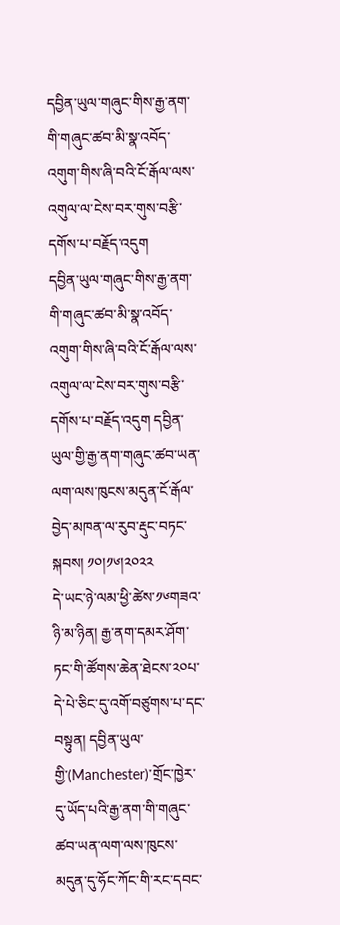དབྱིན་ཡུལ་གཞུང་གིས་རྒྱ་ནག་གི་གཞུང་ཚབ་མི་སྣ་འབོད་འགུག་གིས་ཞི་བའི་ངོ་རྒོལ་ལས་འགུལ་ལ་ངེས་བར་གུས་བརྩི་དགོས་པ་བརྗོད་འདུག
དབྱིན་ཡུལ་གཞུང་གིས་རྒྱ་ནག་གི་གཞུང་ཚབ་མི་སྣ་འབོད་འགུག་གིས་ཞི་བའི་ངོ་རྒོལ་ལས་འགུལ་ལ་ངེས་བར་གུས་བརྩི་དགོས་པ་བརྗོད་འདུག དབྱིན་ཡུལ་གྱི་རྒྱ་ནག་གཞུང་ཚབ་ཡན་ལག་ལས་ཁུངས་མདུན་ངོ་རྒོལ་བྱེད་མཁན་ལ་རུབ་རྡུང་བཏང་སྐབས། ༡༠།༡༦།༢༠༢༢
དེ་ཡང་ཉེ་ལམ་ཕྱི་ཚེས་༡༦གཟའ་ཉི་མ་ཉིན། རྒྱ་ནག་དམར་ཤོག་ཏང་གི་ཚོགས་ཆེན་ཐེངས་༢༠པ་དེ་པེ་ཅིང་དུ་འགོ་བཙུགས་པ་དང་བསྟུན། དབྱིན་ཡུལ་གྱི་(Manchester)་གྲོང་ཁྱེར་དུ་ཡོད་པའི་རྒྱ་ནག་གི་གཞུང་ཚབ་ཡན་ལག་ལས་ཁུངས་མདུན་དུ་ཧོང་ཀོང་གི་རང་དབང་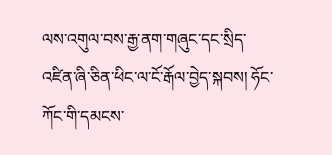ལས་འགུལ་བས་རྒྱ་ནག་གཞུང་དང་སྲིད་འཛིན་ཞི་ཅིན་ཕིང་ལ་ངོ་རྒོལ་བྱེད་སྐབས། ཧོང་ཀོང་གི་དམངས་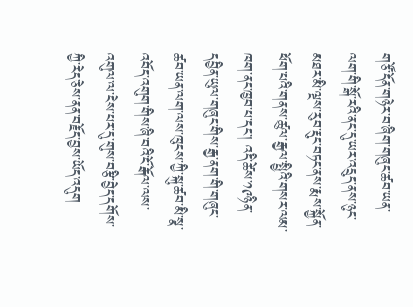གཙོ་དོན་གཉེར་བ་ཞིག་གཞུང་ཚབ་ཡན་ལག་གི་སྒོ་རའི་ནང་དུ་ཡར་འདྲུད་ནས་ཉུང་མཐར་མི་ལྔས་རུབ་རྡུང་བཏང་ནས་རྨས་སྐྱོན་ཕོག་པའི་གནས་ཚུལ་རྒྱལ་སྤྱིའི་གསར་ལམ་ཁག་ནང་ཁྱབ་པ་དང་། འདི་ཚེས་༡༩ཉིན་དབྱིན་ཡུལ་གཞུང་གིས་རྒྱ་ནག་གི་གཞུང་ཚབ་ཡན་ལག་ལས་ཁུངས་ཀྱི་སྐུ་ཚབ་མི་སྣ་འབོད་འགུག་གིས་ཞི་བའི་ངོ་རྒོལ་ལས་འགུལ་ལ་ངེས་པར་དུ་གུས་བརྩི་བྱེད་དགོས་ཀྱི་རེད་ཅེས་ནན་བརྗོད་བྱས་ཡོད་འདུག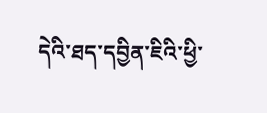དེའི་ཐད་དབྱིན་ཇིའི་ཕྱི་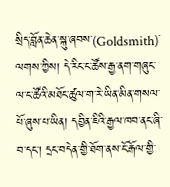སྲིད་བློན་ཆེན་སྐུ་ཞབས་(Goldsmith)་ལགས་ཀྱིས། དེ་རིང་ང་ཚོས་རྒྱ་ནག་གཞུང་ལ་ང་ཚོའི་མཐོང་ཚུལ་ག་རེ་ཡིན་མིན་གསལ་པོ་ཞུས་པ་ཡིན། དབྱིན་ཇིའི་རྒྱལ་ཁབ་ནང་ཞི་བ་དང་། དྲང་བདེན་གྱི་ཐོག་ནས་ངོ་རྒོལ་གྱི་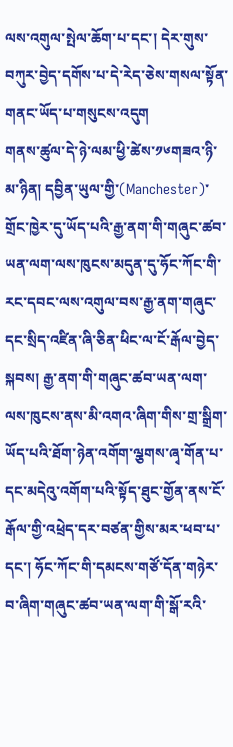ལས་འགུལ་སྤེལ་ཆོག་པ་དང་། དེར་གུས་བཀུར་བྱེད་དགོས་པ་དེ་རེད་ཅེས་གསལ་སྟོན་གནང་ཡོད་པ་གསུངས་འདུག
གནས་ཚུལ་དེ་ཉེ་ལམ་ཕྱི་ཚེས་༡༦གཟའ་ཉི་མ་ཉིན། དབྱིན་ཡུལ་གྱི་(Manchester)་གྲོང་ཁྱེར་དུ་ཡོད་པའི་རྒྱ་ནག་གི་གཞུང་ཚབ་ཡན་ལག་ལས་ཁུངས་མདུན་དུ་ཧོང་ཀོང་གི་རང་དབང་ལས་འགུལ་བས་རྒྱ་ནག་གཞུང་དང་སྲིད་འཛིན་ཞི་ཅིན་ཕིང་ལ་ངོ་རྒོལ་བྱེད་སྐབས། རྒྱ་ནག་གི་གཞུང་ཚབ་ཡན་ལག་ལས་ཁུངས་ནས་མི་འགའ་ཞིག་གིས་གྲ་སྒྲིག་ཡོད་པའི་ཐོག་ཉེན་འགོག་ལྕགས་ཞྭ་གོན་པ་དང་མདེའུ་འགོག་པའི་སྟོད་ཐུང་གྱོན་ནས་ངོ་རྒོལ་གྱི་འཕྲེད་དར་བཙན་གྱིས་མར་ཕབ་པ་དང་། ཧོང་ཀོང་གི་དམངས་གཙོ་དོན་གཉེར་བ་ཞིག་གཞུང་ཚབ་ཡན་ལག་གི་སྒོ་རའི་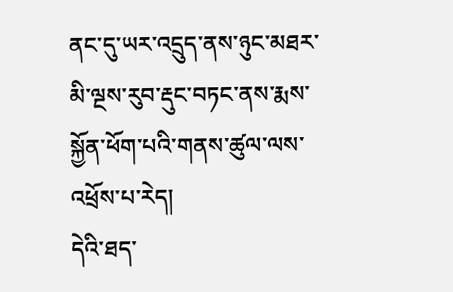ནང་དུ་ཡར་འདྲུད་ནས་ཉུང་མཐར་མི་ལྔས་རུབ་རྡུང་བཏང་ནས་རྨས་སྐྱོན་ཕོག་པའི་གནས་ཚུལ་ལས་འཕྲོས་པ་རེད།
དེའི་ཐད་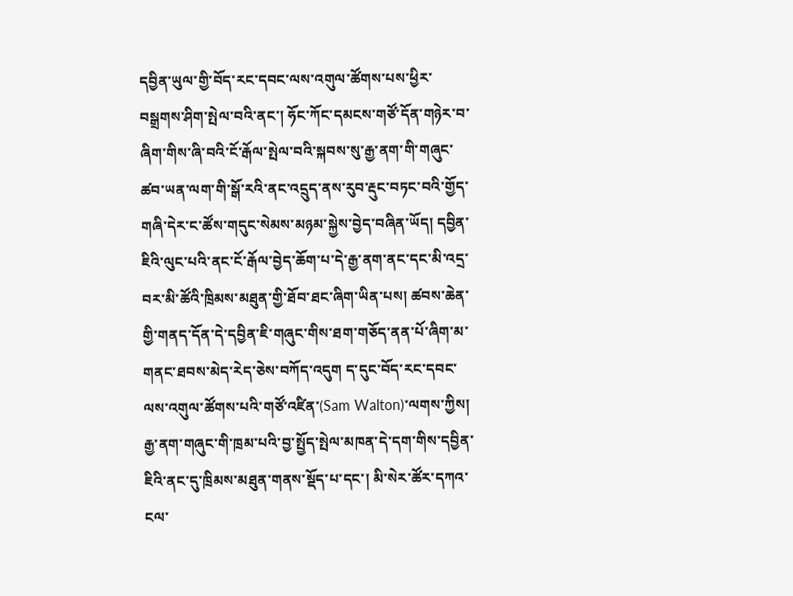དབྱིན་ཡུལ་གྱི་བོད་རང་དབང་ལས་འགུལ་ཚོགས་པས་ཕྱིར་བསྒྲགས་ཤིག་སྤེལ་བའི་ནང་། ཧོང་ཀོང་དམངས་གཙོ་དོན་གཉེར་བ་ཞིག་གིས་ཞི་བའི་ངོ་རྒོལ་སྤེལ་བའི་སྐབས་སུ་རྒྱ་ནག་གི་གཞུང་ཚབ་ཡན་ལག་གི་སྒོ་རའི་ནང་འདྲུད་ནས་རུབ་རྡུང་བཏང་བའི་གྱོད་གཞི་དེར་ང་ཚོས་གདུང་སེམས་མཉམ་སྐྱེས་བྱེད་བཞིན་ཡོད། དབྱིན་ཇིའི་ལུང་པའི་ནང་ངོ་རྒོལ་བྱེད་ཆོག་པ་དེ་རྒྱ་ནག་ནང་དང་མི་འདྲ་བར་མི་ཚོའི་ཁྲིམས་མཐུན་གྱི་ཐོབ་ཐང་ཞིག་ཡིན་པས། ཚབས་ཆེན་གྱི་གནད་དོན་དེ་དབྱིན་ཇི་གཞུང་གིས་ཐག་གཅོད་ནན་པོ་ཞིག་མ་གནང་ཐབས་མེད་རེད་ཅེས་བཀོད་འདུག ད་དུང་བོད་རང་དབང་ལས་འགུལ་ཚོགས་པའི་གཙོ་འཛིན་(Sam Walton)་ལགས་ཀྱིས། རྒྱ་ནག་གཞུང་གི་ཁྲམ་པའི་བྱ་སྤྱོད་སྤེལ་མཁན་དེ་དག་གིས་དབྱིན་ཇིའི་ནང་དུ་ཁྲིམས་མཐུན་གནས་སྡོད་པ་དང་། མི་སེར་ཚོར་དཀའ་ངལ་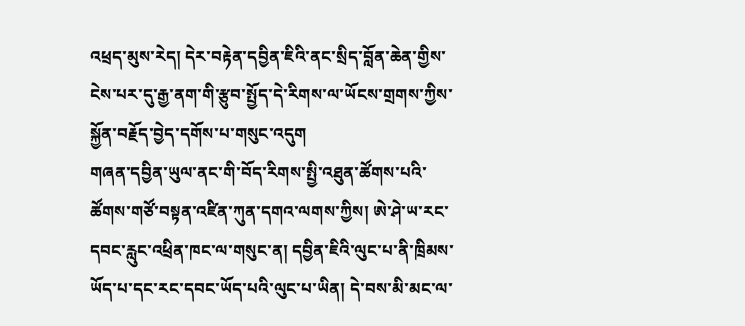འཕྲད་མུས་རེད། དེར་བརྟེན་དབྱིན་ཇིའི་ནང་སྲིད་བློན་ཆེན་གྱིས་ངེས་པར་དུ་རྒྱ་ནག་གི་རྩུབ་སྤྱོད་དེ་རིགས་ལ་ཡོངས་གྲགས་ཀྱིས་སྐྱོན་བརྗོད་བྱེད་དགོས་པ་གསུང་འདུག
གཞན་དབྱིན་ཡུལ་ནང་གི་བོད་རིགས་སྤྱི་འཐུན་ཚོགས་པའི་ཚོགས་གཙོ་བསྟན་འཛིན་ཀུན་དགའ་ལགས་ཀྱིས། ཨེ་ཤེ་ཡ་རང་དབང་རླུང་འཕྲིན་ཁང་ལ་གསུང་ན། དབྱིན་ཇིའི་ལུང་པ་ནི་ཁྲིམས་ཡོད་པ་དང་རང་དབང་ཡོད་པའི་ལུང་པ་ཡིན། དེ་བས་མི་མང་ལ་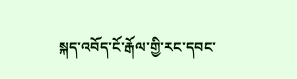སྐད་འབོད་ངོ་རྒོལ་གྱི་རང་དབང་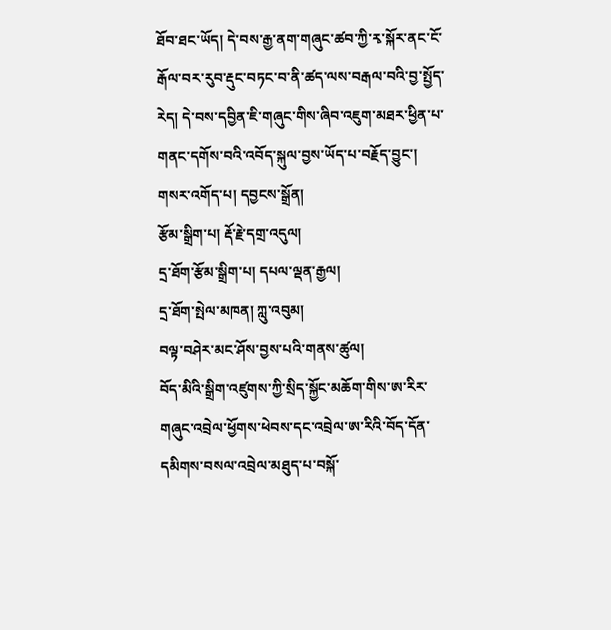ཐོབ་ཐང་ཡོད། དེ་བས་རྒྱ་ནག་གཞུང་ཚབ་ཀྱི་རྭ་སྐོར་ནང་ངོ་རྒོལ་བར་རུབ་རྡུང་བཏང་བ་ནི་ཚད་ལས་བརྒལ་བའི་བྱ་སྤྱོད་རེད། དེ་བས་དབྱིན་ཇི་གཞུང་གིས་ཞིབ་འཇུག་མཐར་ཕྱིན་པ་གནང་དགོས་བའི་འབོད་སྐུལ་བྱས་ཡོད་པ་བརྗོད་བྱུང་།
གསར་འགོད་པ། དབྱངས་སྒྲོན།
རྩོམ་སྒྲིག་པ། རྡོ་རྗེ་དགྲ་འདུལ།
དྲ་ཐོག་རྩོམ་སྒྲིག་པ། དཔལ་ལྡན་རྒྱལ།
དྲ་ཐོག་སྤེལ་མཁན། ཀླུ་འབུམ།
བལྟ་བཤེར་མང་ཤོས་བྱས་པའི་གནས་ཚུལ།
བོད་མིའི་སྒྲིག་འཛུགས་ཀྱི་སྲིད་སྐྱོང་མཆོག་གིས་ཨ་རིར་གཞུང་འབྲེལ་ཕྱོགས་ཕེབས་དང་འབྲེལ་ཨ་རིའི་བོད་དོན་དམིགས་བསལ་འབྲེལ་མཐུད་པ་བསྐོ་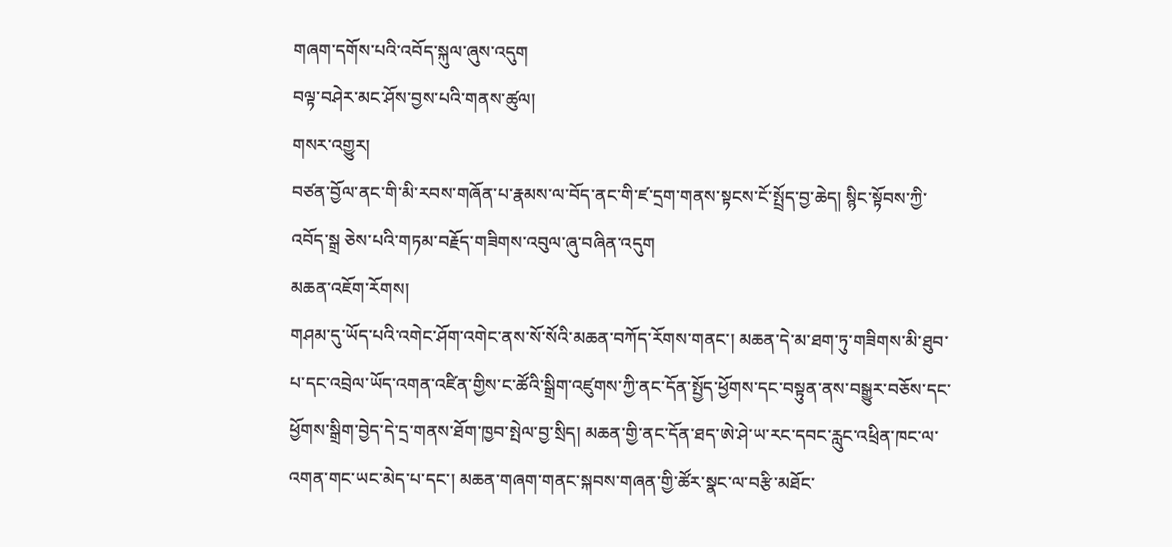གཞག་དགོས་པའི་འབོད་སྐུལ་ཞུས་འདུག
བལྟ་བཤེར་མང་ཤོས་བྱས་པའི་གནས་ཚུལ།
གསར་འགྱུར།
བཙན་བྱོལ་ནང་གི་མི་རབས་གཞོན་པ་རྣམས་ལ་བོད་ནང་གི་ཛ་དྲག་གནས་སྟངས་ངོ་སྤྲོད་བྱ་ཆེད། སྙིང་སྟོབས་ཀྱི་འབོད་སྒྲ ཅེས་པའི་གཏམ་བརྗོད་གཟིགས་འབུལ་ཞུ་བཞིན་འདུག
མཆན་འཇོག་རོགས།
གཤམ་དུ་ཡོད་པའི་འགེང་ཤོག་འགེང་ནས་སོ་སོའི་མཆན་བཀོད་རོགས་གནང་། མཆན་དེ་མ་ཐག་ཏུ་གཟིགས་མི་ཐུབ་པ་དང་འབྲེལ་ཡོད་འགན་འཛིན་གྱིས་ང་ཚོའི་སྒྲིག་འཛུགས་ཀྱི་ནང་དོན་སྤྱོད་ཕྱོགས་དང་བསྟུན་ནས་བསྒྱུར་བཅོས་དང་ཕྱོགས་སྒྲིག་བྱེད་དེ་དྲ་གནས་ཐོག་ཁྱབ་སྤེལ་བྱ་སྲིད། མཆན་གྱི་ནང་དོན་ཐད་ཨེ་ཤེ་ཡ་རང་དབང་རླུང་འཕྲིན་ཁང་ལ་འགན་གང་ཡང་མེད་པ་དང་། མཆན་གཞག་གནང་སྐབས་གཞན་གྱི་ཚོར་སྣང་ལ་བརྩི་མཐོང་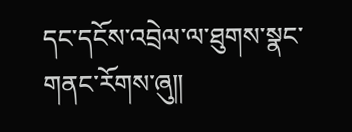དང་དངོས་འབྲེལ་ལ་ཐུགས་སྣང་གནང་རོགས་ཞུ༎